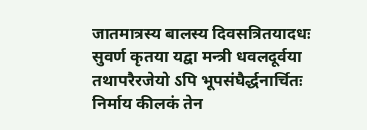जातमात्रस्य बालस्य दिवसत्रितयादधः
सुवर्ण कृतया यद्वा मन्त्री धवलदूर्वया
तथापरैरजेयो ऽपि भूपसंघैर्द्धनार्चितः
निर्माय कीलकं तेन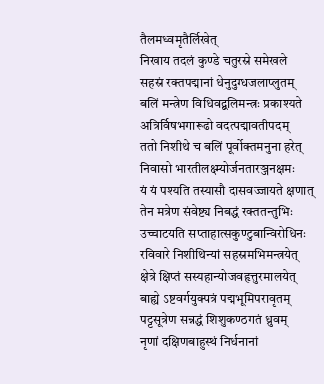तैलमध्वमृतैर्लिखेत्
निखाय तदलं कुण्डे चतुरस्रे समेखले
सहस्रं रक्तपद्मानां धेनुदुग्धजलाप्लुतम्
बलिं मन्त्रेण विधिवद्बलिमन्त्रः प्रकाश्यते
अत्रिर्विषभगारूढो वदत्पद्मावतीपदम्
ततो निशीथे च बलिं पूर्वोक्तमनुना हरेत्
निवासो भारतीलक्ष्म्योर्जनतारञ्जनक्षमः
यं यं पश्यति तस्यासौ दासवज्जायते क्षणात्
तेन मत्रेण संवेष्ट्य निबद्धं रक्ततन्तुभिः
उच्चाटयति सप्ताहात्सकुण्टुबान्विरोधिनः
रविवारे निशीथिन्यां सहस्रमभिमन्त्रयेत्
क्षेत्रे क्षिप्तं सस्यहान्योजवहृत्तुरमालयेत्
बाह्ये ऽष्टवर्गयुक्पत्रं पद्मभूमिपरावृतम्
पट्टसूत्रेण सन्नद्धं शिशुकण्ठगतं ध्रुवम्
नृणां दक्षिणबाहुस्थं निर्धनानां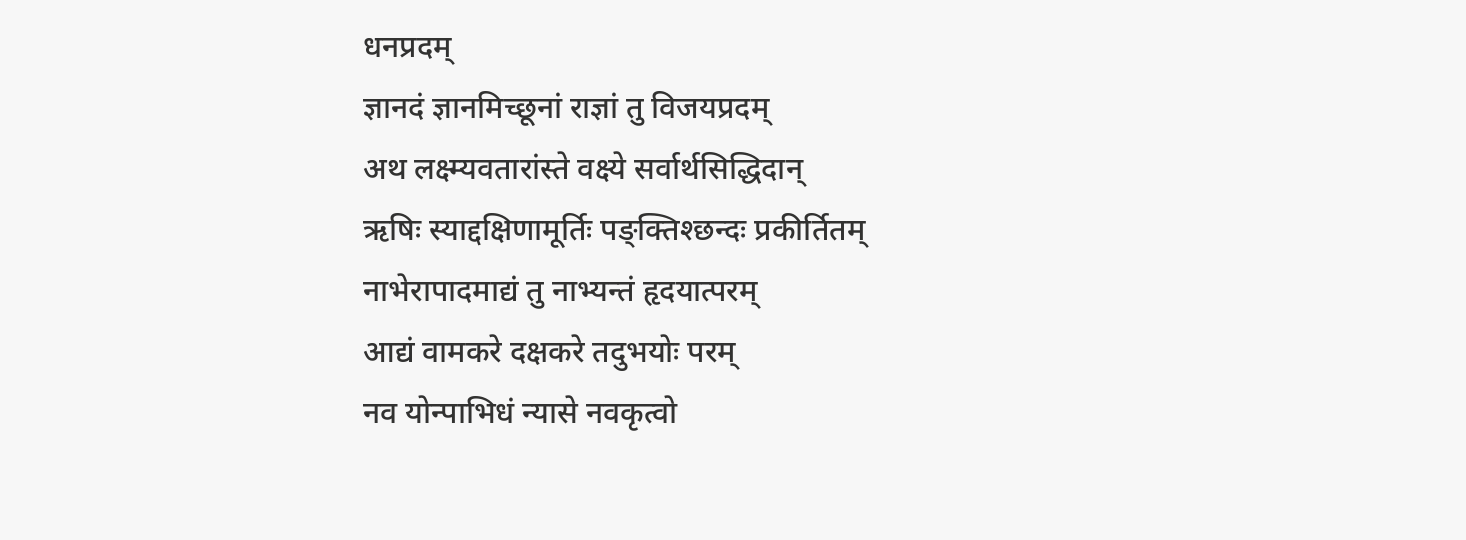धनप्रदम्
ज्ञानदं ज्ञानमिच्छूनां राज्ञां तु विजयप्रदम्
अथ लक्ष्म्यवतारांस्ते वक्ष्ये सर्वार्थसिद्धिदान्
ऋषिः स्याद्दक्षिणामूर्तिः पङ्क्तिश्छन्दः प्रकीर्तितम्
नाभेरापादमाद्यं तु नाभ्यन्तं हृदयात्परम्
आद्यं वामकरे दक्षकरे तदुभयोः परम्
नव योन्पाभिधं न्यासे नवकृत्वो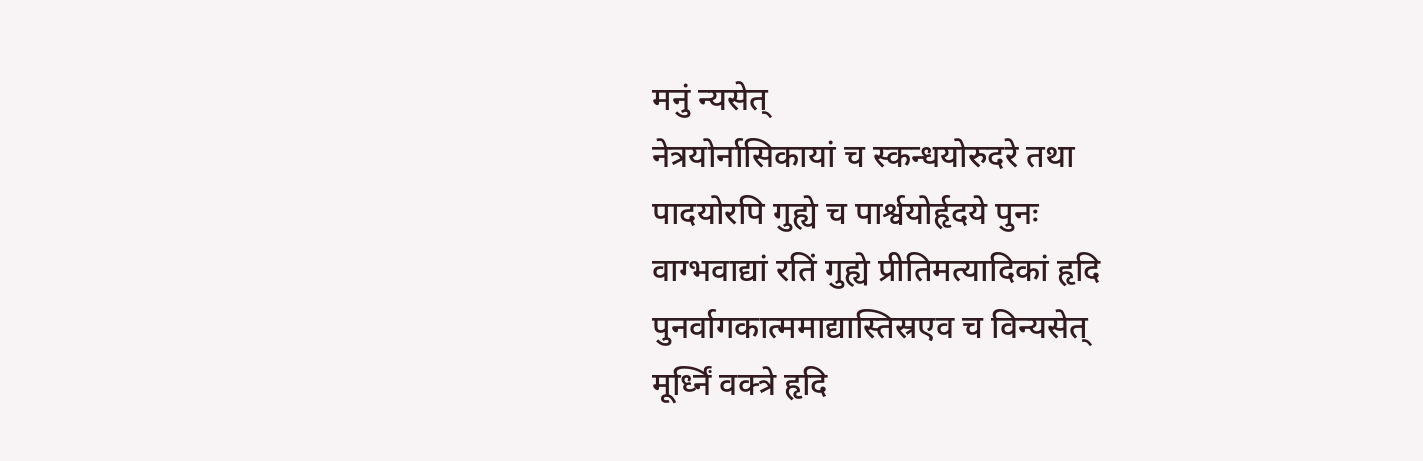मनुं न्यसेत्
नेत्रयोर्नासिकायां च स्कन्धयोरुदरे तथा
पादयोरपि गुह्ये च पार्श्वयोर्हृदये पुनः
वाग्भवाद्यां रतिं गुह्ये प्रीतिमत्यादिकां हृदि
पुनर्वागकात्ममाद्यास्तिस्रएव च विन्यसेत्
मूर्ध्निं वक्त्रे हृदि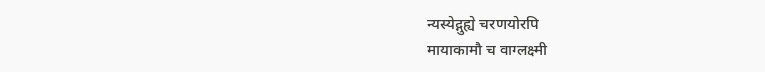न्यस्येद्गुह्ये चरणयोरपि
मायाकामौ च वाग्लक्ष्मी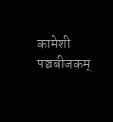कामेशी पञ्चबीजकम्